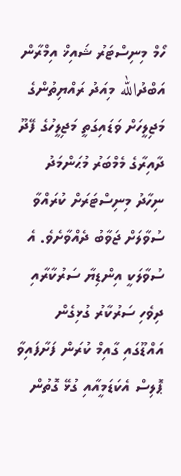ހޯމް މިނިސްޓަރު ޝައިޚް އިމްރާން އަބްދުالله މިއަދު ރައްޔިތުންގެ މަޖިލީހަށް ވަޑައިގަތީ މަޖިލީހުގެ ފޭދޫ ދާއިރާގެ މެމްބަރު މުޙަންމަދު ނިހާދު މިނިސްޓަރަށް ކުރައްވާ ސުވާލަށް ޖަވާބު ދެއްވާށެވެ. އެ ސުވާލަކީ އިންޑިޔާ ސަރުކާރާއި ދިވެހި ސަރުކާރު ގުޅިގެން އައްޑޫގައި ގާއިމް ކުރަން ފަށާފައިވާ ޕޮލިސް އެކަޑަމީއާއި ގުޅޭ ގޮތުން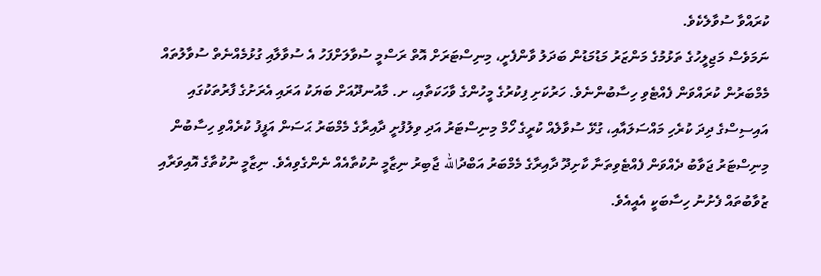ކުރައްވާ ސުވާލެކެވެ.
ނަމަވެސް މަޖިލީހުގެ ތަޅުމުގެ މަންޒަރު މަޑުމަޑުން ބަދަލު ވާންފެށީ، މިނިސްޓަރަށް އޮތް ރަސްމީ ސުވާލަށްފަހު އެ ސުވާލާއި ގުޅުމެއްނެތް ސުވާލުތައް މެމްބަރުން ކުރައްވަން ފެއްޓެވި ހިސާބުންނެވެ. ހަރުކަށި ފިކުރުގެ މީހުންގެ ވާހަކަތާއި، ށ. މާއުނދޫއަށް ބަޔަކު އަރައި އެރަށުގެ ފާރުތަކުގައި އައިސިސްގެ ދިދަ ކުރެހި މައްސަލައާއި، ގުޅޭ ސުވާލެއް ކުރީގެ ހޯމް މިނިސްޓަރު އަދި ވިލުފުށީ ދާއިރާގެ މެމްބަރު ޙަސަން އަފީފު ކުރެއްވި ހިސާބުން މިނިސްޓަރު ޖަވާބު ދެއްވަން ފެއްޓެވިތަނާ ކާށިދޫ ދާއިރާގެ މެމްބަރު އަބްދުالله ޖާބިރު ނިޒާމީ ނުކުތާއެއް ނެންގެވިއެވެ. ނިޒާމީ ނުކުތާގެ އޮއިވަރާއި ޒުވާބުތައް ފެށުނު ހިސާބަކީ އެއީއެވެ.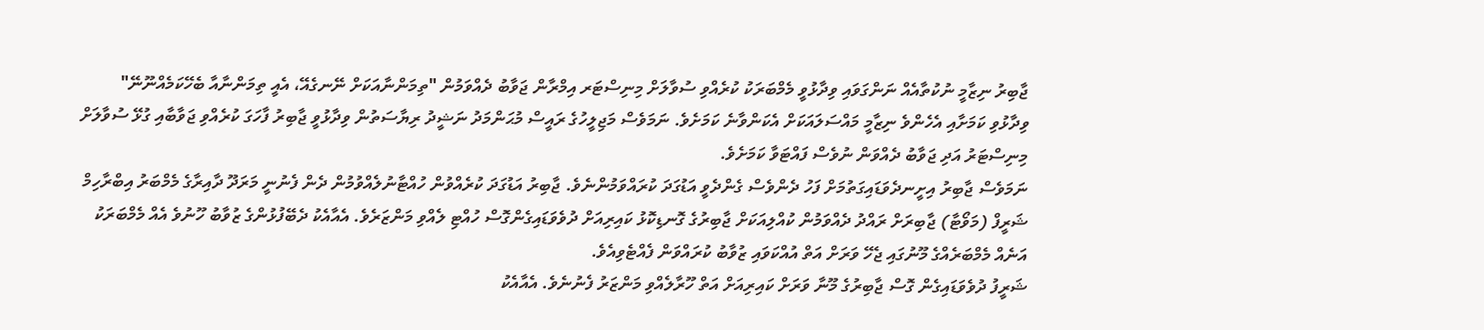ޖާބިރު ނިޒާމީ ނުކުތާއެއް ނަންގަވައި ވިދާޅުވީ މެމްބަރަކު ކުރެއްވި ސުވާލަށް މިނިސްޓަރ އިމްރާން ޖަވާބު ދެއްވަމުން "ތިމަންނާއަކަށް ނޭނގެއޭ، އެއީ ތިމަންނާއާ ބެހޭކަމެއްނޫނޭ" ވިދާޅުވި ކަމަށާއި އެހެންވެ ނިޒާމީ މައްސަލައަކަށް އެކަންވާނެ ކަމަށެވެ. ނަމަވެސް މަޖިލީހުގެ ރައީސް މުޙަންމަދު ނަޝީދު ރިޔާސަތުން ވިދާޅުވީ ޖާބިރު ފާހަގަ ކުރެއްވި ޖަވާބާއި ގުޅޭ ސުވާލަށް މިނިސްޓަރު އަދި ޖަވާބު ދެއްވަން ނުވެސް ފައްޓަވާ ކަމަށެވެ.
ނަމަވެސް ޖާބިރު އިށީނދެވަޑައިގަތުމަށް ފަހު ދެންވެސް ގެންދެވީ އަޑުގަދަ ކުރައްވަމުންނެވެ. ޖާބިރު އަޑުގަދަ ކުރެއްވުން ހުއްޓާނުލެއްވުމުން ދެން ފެނުނީ މަރަދޫ ދާއިރާގެ މެމްބަރު އިބްރާހިމް ޝަރީފް (މަވޯޓާ) ޖާބިރަށް ރައްދު ދެއްވަމުން ކުއްލިއަކަށް ޖާބިރުގެ ގޮނޑިކޮޅު ކައިރިއަށް ދުވެވަޑައިގެންގޮސް ހުއްޓި ލެއްވި މަންޒަރެވެ. އެއާއެކު ދެބޭފުޅުންގެ ޒުވާބު ހޫނުވެ އެއް މެމްބަރަކު އަނެއް މެމްބަރެއްގެ މޫނުގައި ޖެހޭ ވަރަށް އަތް އުއްކަވައި ޒުވާބު ކުރައްވަން ފެއްޓެވިއެވެ.
ޝަރީފު ދުވެވަޑައިގެން ގޮސް ޖާބިރުގެ މޫނާ ވަރަށް ކައިރިއަށް އަތް ހޫރާލެއްވި މަންޒަރު ފެނުނެވެ. އެއާއެކު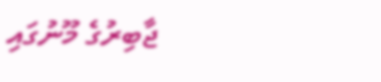ޖާބިރުގެ މޫނުގައި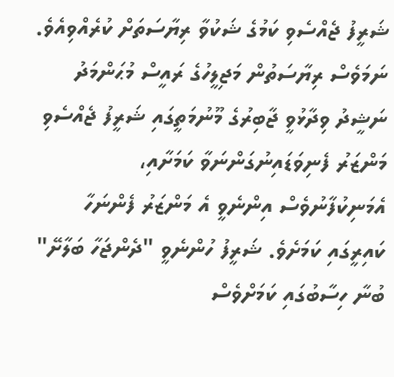ޝަރީފު ޖެއްސެވި ކަމުގެ ޝަކުވާ ރިޔާސަތަށް ކުރެއްވިއެވެ. ނަމަވެސް ރިޔާސަތުން މަޖިލީހުގެ ރައީސް މުޙަންމަދު ނަޝީދު ވިދާޅުވީ ޖާބިރުގެ މޫނުމަތީގައި ޝަރީފު ޖެއްސެވި މަންޒަރު ފެނިވަޑައިނުގަންނަވާ ކަމަށާއި، އެމަނިކުފާނުވެސް އިންނެވީ އެ މަންޒަރު ފެންނަހާ ކައިރީގައި ކަމަށެވެ. ޝަރީފު ހުންނެވީ "ދެންޖަހާ ބަލާށޭ" ބުނާ ހިސާބުގައި ކަމަށްވެސް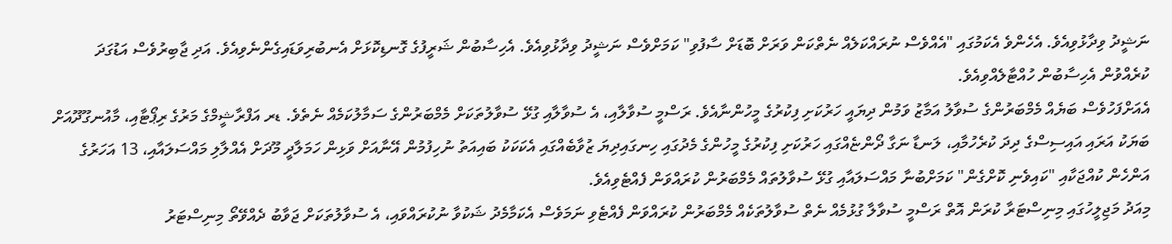ނަޝީދު ވިދާޅުވިއެވެ. އެހެންވެ އެކަމުގައި "އެއްވެސް ނުރައްކަލެއް ނެތްކަން ވަރަށް ބޮޑަށް ސާފުވި" ކަމަށްވެސް ނަޝީދު ވިދާޅުވިއެވެ. އެހިސާބުން ޝަރީފުގެ ގޮނޑިކޮޅަށް އެނބުރިވަޑައިގެންނެވިއެވެ. އަދި ޖާބިރުވެސް އަޑުގަދަ ކުރެއްވުން އެހިސާބުން ހުއްޓާލެއްވިއެވެ.
އެއަށްފަހުވެސް ބަޔެއް މެމްބަރުންގެ ސުވާލު އަމާޒު ވަމުން ދިޔައީ ހަރުކަށި ފިކުރުގެ މީހުންނާއެވެ. ރަސްމީ ސުވާލާއި، އެ ސުވާލާއި ގުޅޭ ސުވާލުތަކަށް މެމްބަރުންގެ ސަމާލުކަމެއް ނެތެވެ. ޑރ އަފްރާޝީމްގެ މަރުގެ ރިޕޯޓާއި، މާއުނގޫދޫއަށް ބަޔަކު އަރައި އައިސިސްގެ ދިދަ ކުރެހުމާއި، ލަނޑާ ނަގާ ދޯންޏެއްގައި ހަރުކަށި ފިކުރުގެ މީހުންގެ މެދުގައި ހިނގައިދިޔަ ޒުވާބެއްގައި އެކަކަކު ބައިއަތު ނުހިފުމުން އޭނާއަށް ވަޅިން ހަމަލާދީ މޫދަށް އެއްލާލި މައްސަލައާއި، 13 އަހަރުގެ އަންހެން ކުއްޖަކާއި "ކައިވެނި ކޮށްގެން" ކަމަށްބުނާ މައްސަލައާއި ގުޅޭ ސުވާލުތައް މެމްބަރުން ކުރައްވަން ފެއްޓެވިއެވެ.
މިއަދު މަޖިލީހުގައި މިނިސްޓަރާ ކުރަން އޮތް ރަސްމީ ސުވާލާ ގުޅުމެއް ނެތް ސުވާލުތަކެއް މެމްބަރުން ކުރައްވަން ފެއްޓެވި ނަމަވެސް އެކަމާމެދު ޝަކުވާ ނުކުރައްވައި، އެ ސުވާލުތަކަށް ޖަވާބު ދެއްވޭތޯ މިނިސްޓަރު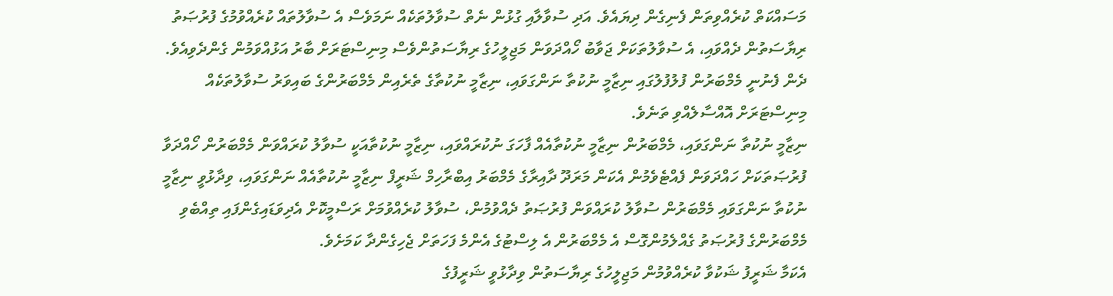މަސައްކަތް ކުރެއްވިތަން ފެނިގެން ދިޔައެވެ. އަދި ސުވާލާއި ގުޅުން ނެތް ސުވާލުތަކެއް ނަމަވެސް އެ ސުވާލުތައް ކުރެއްވުމުގެ ފުރުޞަތު ރިޔާސަތުން ދެއްވައި، އެ ސުވާލުތަކަށް ޖަވާބު ހޯއްދަވަން މަޖިލީހުގެ ރިޔާސަތުންވެސް މިނިސްޓަރަށް ބާރު އަޅުއްވަމުން ގެންދެވިއެވެ. ދެން ފެނުނީ މެމްބަރުން ފުލުފުލުގައި ނިޒާމީ ނުކުތާ ނަންގަވައި، ނިޒާމީ ނުކުތާގެ ތެރެއިން މެމްބަރުންގެ ބައިވަރު ސުވާލުތަކެއް މިނިސްޓަރަށް އޮއްސާލެއްވި ތަނެވެ.
ނިޒާމީ ނުކުތާ ނަންގަވައި، މެމްބަރުން ނިޒާމީ ނުކުތާއެއް ފާހަގަ ނުކުރައްވައި، ނިޒާމީ ނުކުތާއަކީ ސުވާލު ކުރައްވަން މެމްބަރުން ހޯއްދަވާ ފުރުޞަތަކަށް ހައްދަވަން ފެއްޓެވެމުން އެކަން މަރަދޫ ދާއިރާގެ މެމްބަރު އިބްރާހިމް ޝަރީފް ނިޒާމީ ނުކުތާއެއް ނަންގަވައި، ވިދާޅުވީ ނިޒާމީ ނުކުތާ ނަންގަވައި މެމްބަރުން ސުވާލު ކުރައްވަން ފުރުޞަތު ދެއްވުމުން، ސުވާލު ކުރެއްވުމަށް ރަސްމީކޮށް އެދިވަޑައިގެންފައި ތިއްބެވި މެމްބަރުންގެ ފުރުޞަތު ގެއްލެމުންގޮސް އެ މެމްބަރުން އެ ލިސްޓުގެ އެންމެ ފަހަތަށް ޖެހިގެންދާ ކަމަށެވެ.
އެކަމާ ޝަރީފު ޝަކުވާ ކުރެއްވުމުން މަޖިލީހުގެ ރިޔާސަތުން ވިދާޅުވީ ޝަރީފުގެ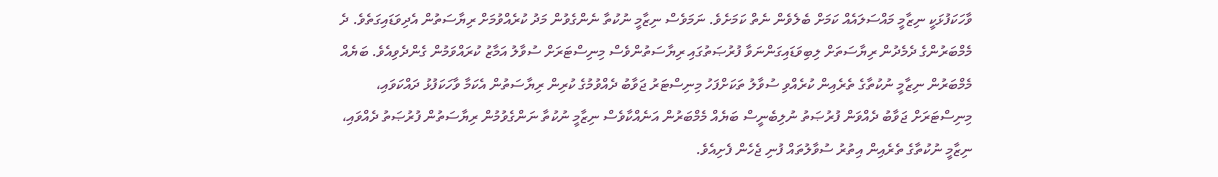ވާހަކަފުޅަކީ ނިޒާމީ މައްސަލައެއް ކަމަށް ބެލެވެން ނެތް ކަމަށެވެ. ނަމަވެސް ނިޒާމީ ނުކުތާ ނެންގެވުން މަދު ކުރެއްވުމަށް ރިޔާސަތުން އެދިވަޑައިގަތެވެ. ދެ މެމްބަރުންގެ ދެމެދުން ރިޔާސަތަށް ލިބިވަޑައިގަންނަވާ ފުރުޞަތުގައި ރިޔާސަތުންވެސް މިނިސްޓަރަށް ސުވާލު އަމާޒު ކުރައްވަމުން ގެންދެވިއެވެ. ބަޔެއް މެމްބަރުން ނިޒާމީ ނުކުތާގެ ތެރެއިން ކުރެއްވި ސުވާލު ތަކަށްފަހު މިނިސްޓަރު ޖަވާބު ދެއްވުމުގެ ކުރިން ރިޔާސަތުން އެކަމާ ވާހަކަފުޅު ދައްކަވައި، މިނިސްޓަރަށް ޖަވާބު ދެއްވަން ފުރުޞަތު ނުލިބެނީސް ބަޔެއް މެމްބަރުން އަނެއްކާވެސް ނިޒާމީ ނުކުތާ ނަންގެވުމުން ރިޔާސަތުން ފުރުޞަތު ދެއްވައި، ނިޒާމީ ނުކުތާގެ ތެރެއިން އިތުރު ސުވާލުތައް ފުނި ޖެހެން ފެށިއެވެ.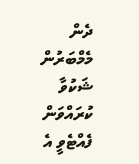ދެން މެމްބަރުން ޝަކުވާ ކުރައްވަން ފެއްޓެވީ އެ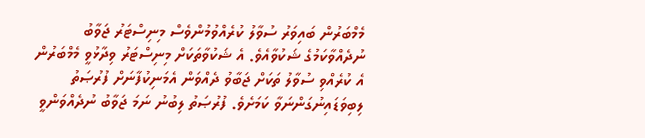މެމްބަރުން ބައިވަރު ސުވާލު ކުރެއްވުމުންވެސް މިނިސްޓަރު ޖަވާބު ނުދެއްވާކަމުގެ ޝަކުވާއެވެ. އެ ޝަކުވާތަކަށް މިނިސްޓަރު ވިދާޅުވީ މެމްބަރުން އެ ކުރެއްވި ސުވާލު ތަކަށް ޖަބާވު ދެއްވަން އެމަނިކުފާނަށް ފުރުޞަތު ލިބިވަޑައިނުގަންނަވާ ކަމަށެވެ. ފުރުޞަތު ލިބުނު ނަމަ ޖަވާބު ނުދެއްވަންވީ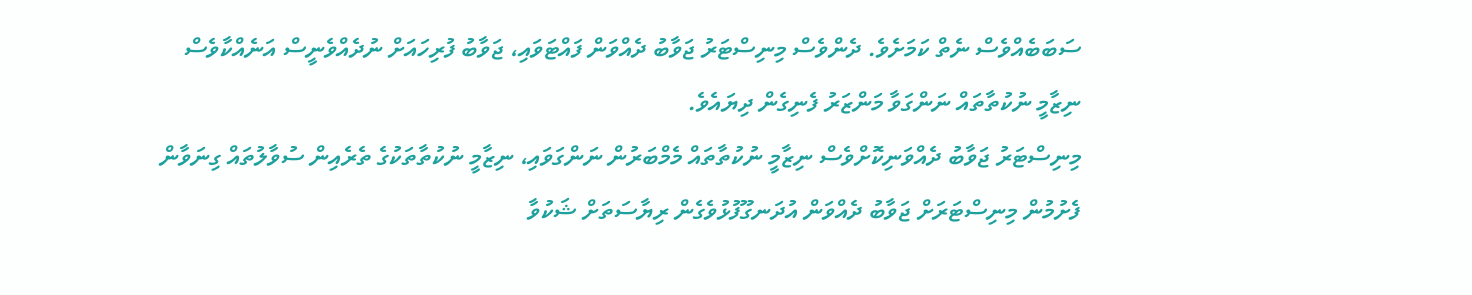ސަބަބެއްވެސް ނެތް ކަމަށެވެ. ދެންވެސް މިނިސްޓަރު ޖަވާބު ދެއްވަން ފައްޓަވައި، ޖަވާބު ފުރިހައަށް ނުދެއްވެނީސް އަނެއްކާވެސް ނިޒާމީ ނުކުތާތައް ނަންގަވާ މަންޒަރު ފެނިގެން ދިޔައެވެ.
މިނިސްޓަރު ޖަވާބު ދެއްވަނިކޮށްވެސް ނިޒާމީ ނުކުތާތައް މެމްބަރުން ނަންގަވައި، ނިޒާމީ ނުކުތާތަކުގެ ތެރެއިން ސުވާލުތައް ގިނަވާން ފެށުމުން މިނިސްޓަރަށް ޖަވާބު ދެއްވަން އުދަނގޫފުޅުވެގެން ރިޔާސަތަށް ޝަކުވާ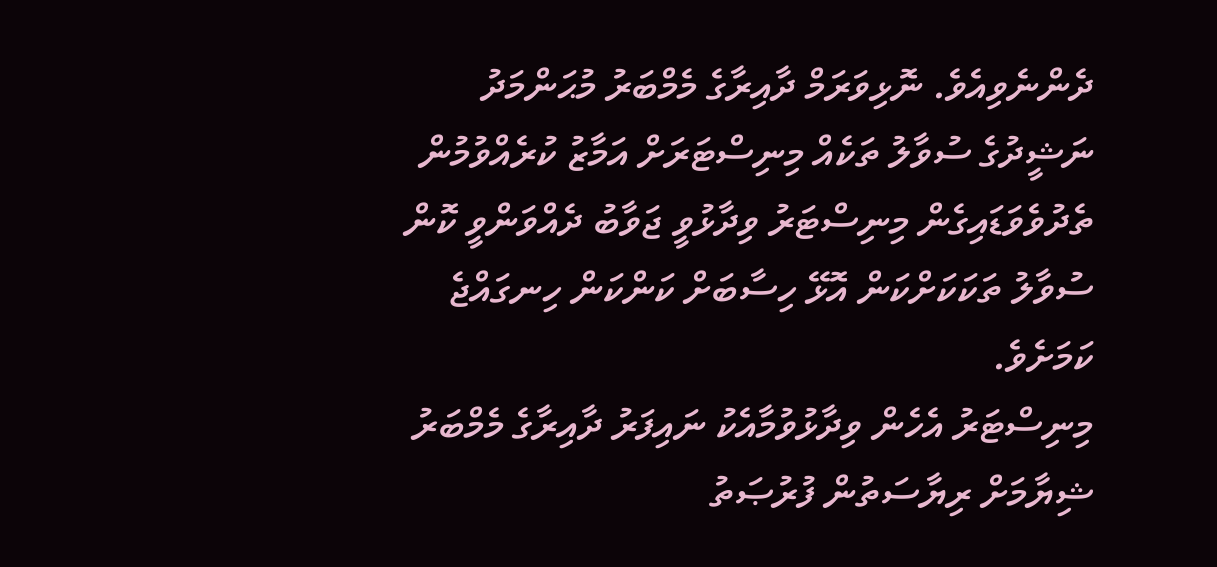ދެންނެވިއެވެ. ނޮޅިވަރަމް ދާއިރާގެ މެމްބަރު މުޙަންމަދު ނަޝީދުގެ ސުވާލު ތަކެއް މިނިސްޓަރަށް އަމާޒު ކުރެއްވުމުން ތެދުވެވަޑައިގެން މިނިސްޓަރު ވިދާޅުވީ ޖަވާބު ދެއްވަންވީ ކޮން ސުވާލު ތަކަކަށްކަން އޮޅޭ ހިސާބަށް ކަންކަން ހިނގައްޖެ ކަމަށެވެ.
މިނިސްޓަރު އެހެން ވިދާޅުވުމާއެކު ނައިފަރު ދާއިރާގެ މެމްބަރު ޝިޔާމަށް ރިޔާސަތުން ފުރުޞަތު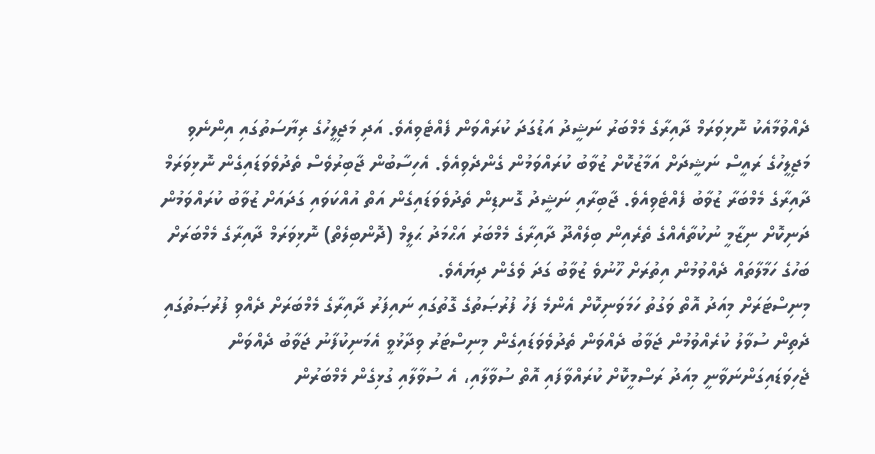ދެއްވުމާއެކު ނޮޅިވަރަމް ދާއިރާގެ މެމްބަރު ނަޝީދު އަޑުގަދަ ކުރައްވަން ފެއްޓެވިއެވެ. އަދި މަޖިލީހުގެ ރިޔާސަތުގައި އިންނެވި މަޖިލީހުގެ ރައީސް ނަޝީދަށް އަމާޒުކޮށް ޒުވާބު ކުރައްވަމުން ގެންދެވިއެވެ. އެހިސާބުން ޖާބިރުވެސް ތެދުވެވަޑައިގެން ނޮޅިވަރަމް ދާއިރާގެ މެމްބަރާ ޒުވާބު ފެއްޓެވިއެވެ. ޖާބިރާއި ނަޝީދު ގޮނޑިން ތެދުވެވަޑައިގެން އަތް އުއްކަވައި ގަދައަށް ޒުވާބު ކުރައްވަމުން ދަނިކޮށް ނިޒާމީ ނުކުތާއެއްގެ ތެރެއިން ބިލެއްދޫ ދާއިރާގެ މެމްބަރު އަޙްމަދު ޙަލީމް (ދޮންބިލެތް) ނޮޅިވަރަމް ދާއިރާގެ މެމްބަރަށް ބަހުގެ ހަމާލާތައް ދެއްވުމުން އިތުރަށް ހޫނުވެ ޒުވާބު ގަދަ ވެގެން ދިޔައެވެ.
މިނިސްޓަރަށް މިއަދު އޮތް ވަގުތު ހަމަވަނިކޮށް އެންމެ ފަހު ފުރުޞަތުގެ ގޮތުގައި ނައިފަރު ދާއިރާގެ މެމްބަރަށް ދެއްވި ފުރުޞަތުގައި ދެތިން ސުވާލު ކުރެއްވުމުން ޖަވާބު ދެއްވަން ތެދުވެވަޑައިގެން މިނިސްޓަރު ވިދާޅުވީ އެމަނިކުފާނު ޖަވާބު ދެއްވަން ޖެހިވަޑައިގަންނަވާނީ މިއަދު ރަސްމީކޮށް ކުރައްވާފައި އޮތް ސުވާލާއި، އެ ސުވާލާއި ގުޅިގެން މެމްބަރުން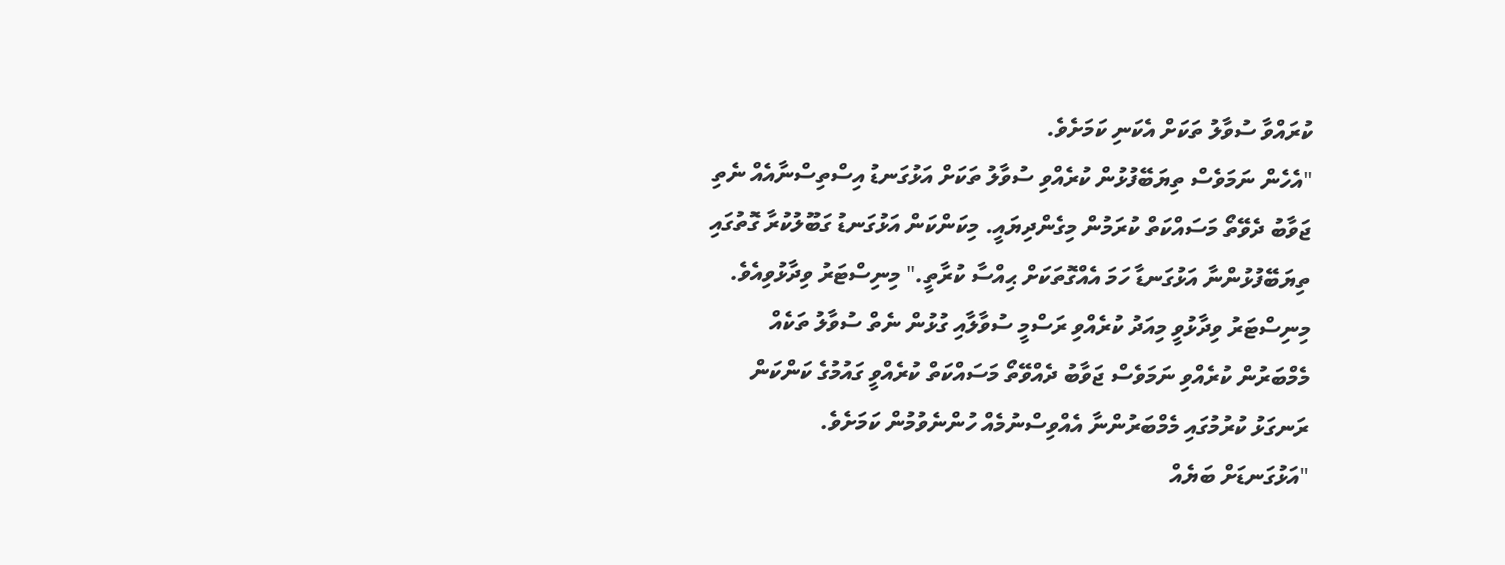ކުރައްވާ ސުވާލު ތަކަށް އެކަނި ކަމަށެވެ.
"އެހެން ނަމަވެސް ތިޔަބޭފުޅުން ކުރެއްވި ސުވާލު ތަކަށް އަޅުގަނޑު އިސްތިސްނާއެއް ނެތި ޖަވާބު ދެވޭތޯ މަސައްކަތް ކުރަމުން މިގެންދިޔައީ. މިކަންކަން އަޅުގަނޑު ގަބޫލުކުރާ ގޮތުގައި ތިޔަބޭފުޅުންނާ އަޅުގަނޑާ ހަމަ އެއްގޮތަކަށް ޙިއްސާ ކުރާތީ." މިނިސްޓަރު ވިދާޅުވިއެވެ.
މިނިސްޓަރު ވިދާޅުވީ މިއަދު ކުރެއްވި ރަސްމީ ސުވާލާއި ގުޅުން ނެތް ސުވާލު ތަކެއް މެމްބަރުން ކުރެއްވި ނަމަވެސް ޖަވާބު ދެއްވޭތޯ މަސައްކަތް ކުރެއްވީ ގައުމުގެ ކަންކަން ރަނގަޅު ކުރުމުގައި މެމްބަރުންނާ އެއްވިސްނުމެއް ހުންނެވުމުން ކަމަށެވެ.
"އަޅުގަނޑަށް ބަޔެއް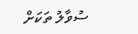ސުވާލު ތަކަށް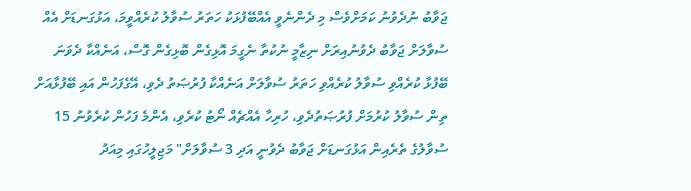ޖަވާބު ނުދެވުނު ކަމަށްވެސް މި ދެންނެވީ އެއްބޭފުޅަކު ހަތަރު ސުވާލު ކުރެއްވީމަ، އަޅުގަނޑަށް އެއް ސުވާލަށް ޖަވާބު ދެވުނުއިރަށް ނިޒާމީ ނުކުތާ ނެގީމަ އޮޅިގެން ބޮޅިގެން ގޮސް، އަނެއްކާ ދެވަނަ ބޭފުޅާ ކުރެއްވި ސުވާލު ކުރެއްވި ހަތަރު ސުވާލަށް އަނެއްކާ ފުރުޞަތު ދެވި، އޭގެފަހުން އައި ބޭފުޅާއަށް ތިން ސުވާލު ކުރުމަށް ފުރުޞަތުދެވި، ހުރިހާ އެއްޗެއް ނޯޓު ކުރެވި، އެންމެ ފަހުން ކުރެވުނު 15 ސުވާލުގެ ތެރެއިން އަޅުގަނޑަށް ޖަވާބު ދެވުނީ އަދި 3 ސުވާލަށް" މަޖިލީހުގައި މިއަދު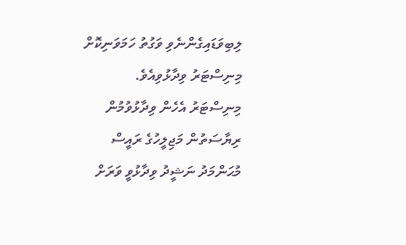ލިބިވަޑައިގެންނެވި ވަގުތު ހަމަވަނިކޮށް މިނިސްޓަރު ވިދާޅުވިއެވެ.
މިނިސްޓަރު އެހެން ވިދާޅުވުމުން ރިޔާސަތުން މަޖިލީހުގެ ރައީސް މުޙަންމަދު ނަޝީދު ވިދާޅުވީ ވަރަށް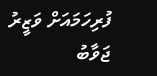ފުރިހަމައަށް ވަޒީރު ޖަވާބު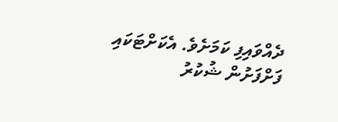ދެއްވައިފި ކަމަށެވެ. އެކަށްޓަކައި ފަށްފަށުން ޝުކުރު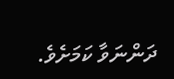ދަންނަވާ ކަމަށެވެ.